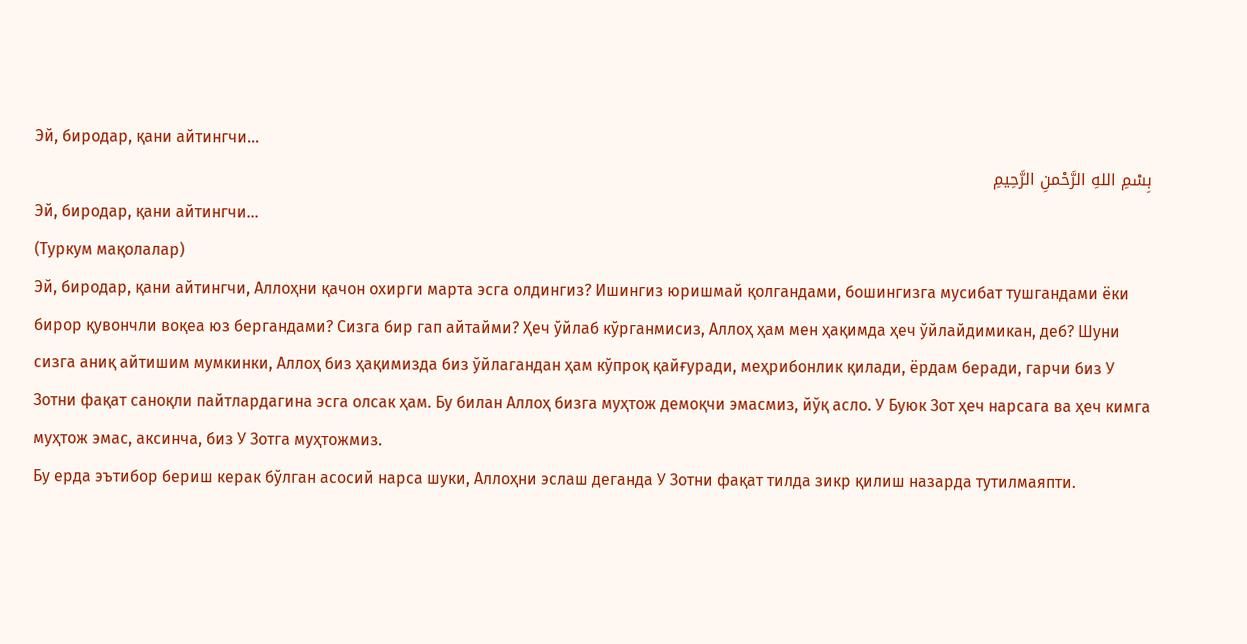Эй, биродар, қани айтингчи…
بِسْمِ اللهِ الرَّحْمنِ الرَّحِيمِ
Эй, биродар, қани айтингчи…
(Туркум мақолалар)
Эй, биродар, қани айтингчи, Аллоҳни қачон охирги марта эсга олдингиз? Ишингиз юришмай қолгандами, бошингизга мусибат тушгандами ёки бирор қувончли воқеа юз бергандами? Сизга бир гап айтайми? Ҳеч ўйлаб кўрганмисиз, Аллоҳ ҳам мен ҳақимда ҳеч ўйлайдимикан, деб? Шуни сизга аниқ айтишим мумкинки, Аллоҳ биз ҳақимизда биз ўйлагандан ҳам кўпроқ қайғуради, меҳрибонлик қилади, ёрдам беради, гарчи биз У Зотни фақат саноқли пайтлардагина эсга олсак ҳам. Бу билан Аллоҳ бизга муҳтож демоқчи эмасмиз, йўқ асло. У Буюк Зот ҳеч нарсага ва ҳеч кимга муҳтож эмас, аксинча, биз У Зотга муҳтожмиз.
Бу ерда эътибор бериш керак бўлган асосий нарса шуки, Аллоҳни эслаш деганда У Зотни фақат тилда зикр қилиш назарда тутилмаяпти.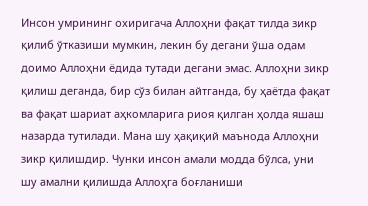Инсон умрининг охиригача Аллоҳни фақат тилда зикр қилиб ўтказиши мумкин, лекин бу дегани ўша одам доимо Аллоҳни ёдида тутади дегани эмас. Аллоҳни зикр қилиш деганда, бир сўз билан айтганда, бу ҳаётда фақат ва фақат шариат аҳкомларига риоя қилган ҳолда яшаш назарда тутилади. Мана шу ҳақиқий маънода Аллоҳни зикр қилишдир. Чунки инсон амали модда бўлса, уни шу амални қилишда Аллоҳга боғланиши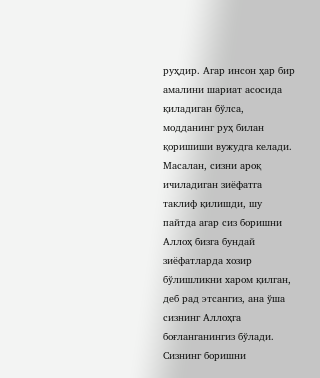руҳдир. Агар инсон ҳар бир амалини шариат асосида қиладиган бўлса, модданинг руҳ билан қоришиши вужудга келади. Масалан, сизни ароқ ичиладиган зиёфатга таклиф қилишди, шу пайтда агар сиз боришни Аллоҳ бизга бундай зиёфатларда хозир бўлишликни харом қилган, деб рад этсангиз, ана ўша сизнинг Аллоҳга боғланганингиз бўлади. Сизнинг боришни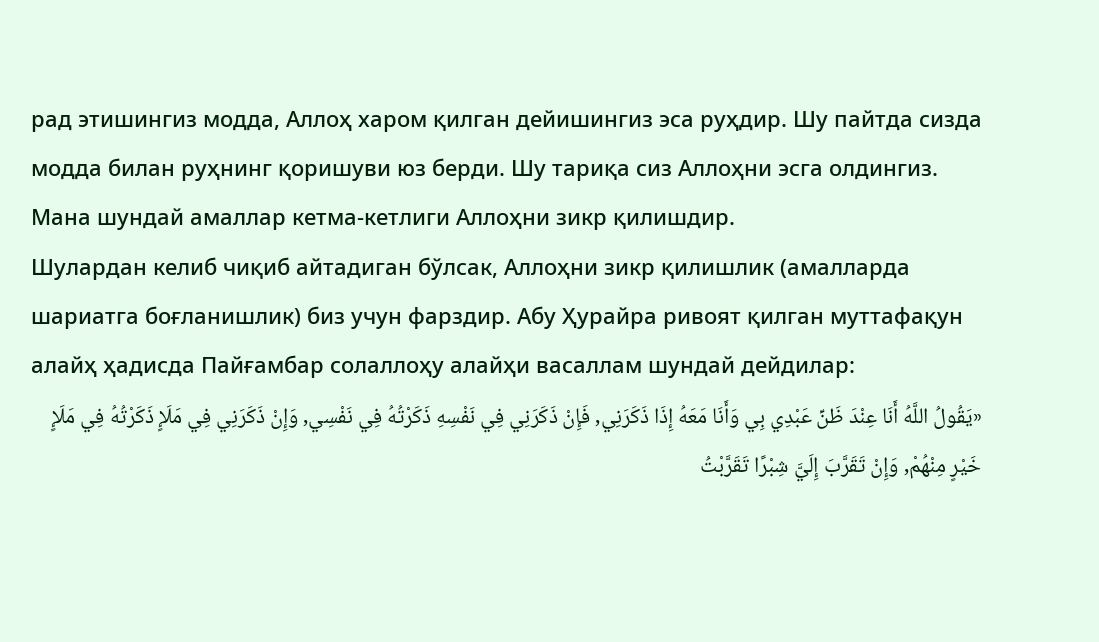рад этишингиз модда, Аллоҳ харом қилган дейишингиз эса руҳдир. Шу пайтда сизда модда билан руҳнинг қоришуви юз берди. Шу тариқа сиз Аллоҳни эсга олдингиз. Мана шундай амаллар кетма-кетлиги Аллоҳни зикр қилишдир.
Шулардан келиб чиқиб айтадиган бўлсак, Аллоҳни зикр қилишлик (амалларда шариатга боғланишлик) биз учун фарздир. Абу Ҳурайра ривоят қилган муттафақун алайҳ ҳадисда Пайғамбар солаллоҳу алайҳи васаллам шундай дейдилар:
«يَقُولُ اللَّهُ أَنَا عِنْدَ ظَنِّ عَبْدِي بِي وَأَنَا مَعَهُ إِذَا ذَكَرَنِي, فَإِنْ ذَكَرَنِي فِي نَفْسِهِ ذَكَرْتُهُ فِي نَفْسِي, وَإِنْ ذَكَرَنِي فِي مَلَإٍ ذَكَرْتُهُ فِي مَلَإٍ
خَيْرٍ مِنْهُمْ, وَإِنْ تَقَرَّبَ إِلَيَّ شِبْرًا تَقَرَّبْتُ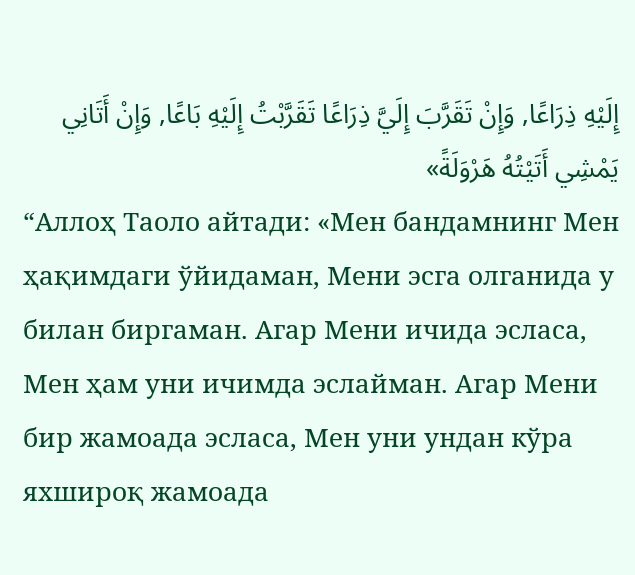إِلَيْهِ ذِرَاعًا, وَإِنْ تَقَرَّبَ إِلَيَّ ذِرَاعًا تَقَرَّبْتُ إِلَيْهِ بَاعًا, وَإِنْ أَتَانِي يَمْشِي أَتَيْتُهُ هَرْوَلَةً»
“Аллоҳ Таоло айтади: «Мен бандамнинг Мен ҳақимдаги ўйидаман, Мени эсга олганида у билан биргаман. Агар Мени ичида эсласа, Мен ҳам уни ичимда эслайман. Агар Мени бир жамоада эсласа, Мен уни ундан кўра яхшироқ жамоада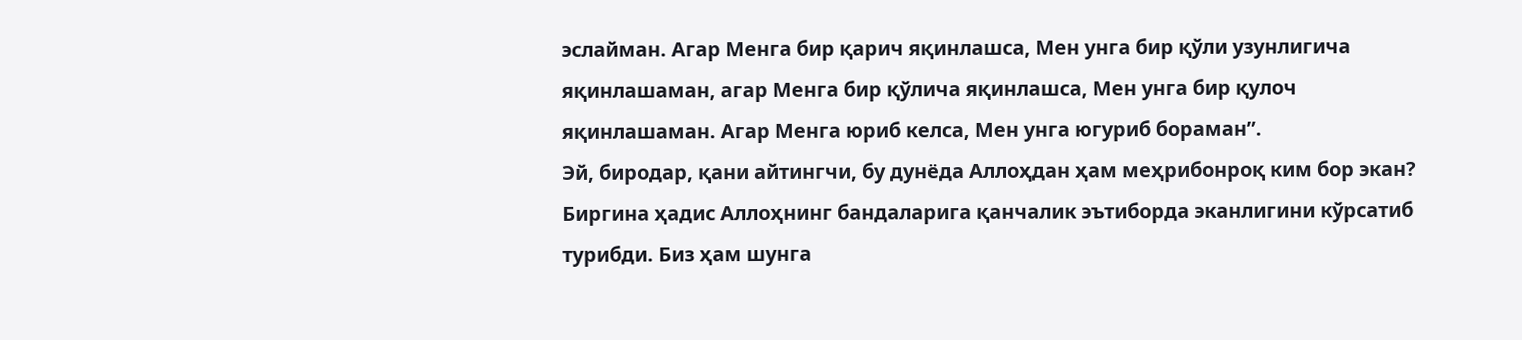эслайман. Агар Менга бир қарич яқинлашса, Мен унга бир қўли узунлигича яқинлашаман, агар Менга бир қўлича яқинлашса, Мен унга бир қулоч яқинлашаман. Агар Менга юриб келса, Мен унга югуриб бораман”.
Эй, биродар, қани айтингчи, бу дунёда Аллоҳдан ҳам меҳрибонроқ ким бор экан? Биргина ҳадис Аллоҳнинг бандаларига қанчалик эътиборда эканлигини кўрсатиб турибди. Биз ҳам шунга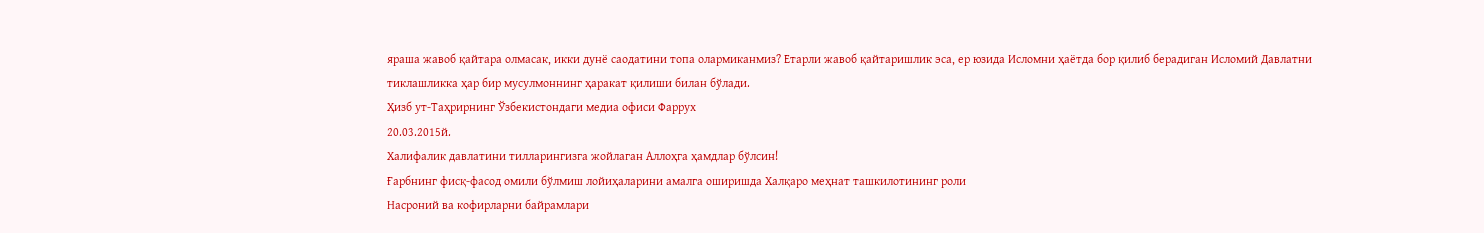яраша жавоб қайтара олмасак, икки дунё саодатини топа олармиканмиз? Етарли жавоб қайтаришлик эса, ер юзида Исломни ҳаётда бор қилиб берадиган Исломий Давлатни тиклашликка ҳар бир мусулмоннинг ҳаракат қилиши билан бўлади.
Ҳизб ут-Таҳрирнинг Ўзбекистондаги медиа офиси Фаррух
20.03.2015й.
Халифалик давлатини тилларингизга жойлаган Аллоҳга ҳамдлар бўлсин!
Ғарбнинг фисқ-фасод омили бўлмиш лойиҳаларини амалга оширишда Халқаро меҳнат ташкилотининг роли
Насроний ва кофирларни байрамлари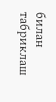билан табриклаш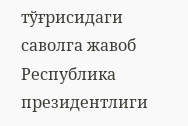тўғрисидаги саволга жавоб
Республика президентлиги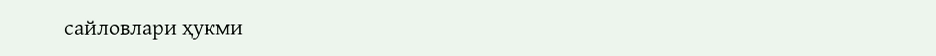сайловлари ҳукми